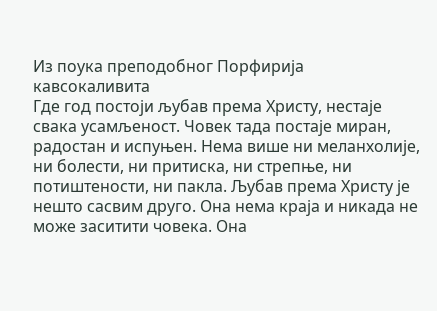Из поука преподобног Порфирија кавсокаливита
Где год постоји љубав према Христу, нестаје свака усамљеност. Човек тада постаје миран, радостан и испуњен. Нема више ни меланхолије, ни болести, ни притиска, ни стрепње, ни потиштености, ни пакла. Љубав према Христу је нешто сасвим друго. Она нема краја и никада не може заситити човека. Она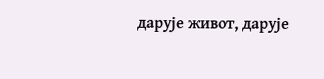дарује живот, дарује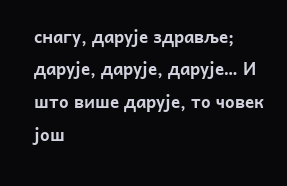снагу, дарује здравље; дарује, дарује, дарује… И што више дарује, то човек још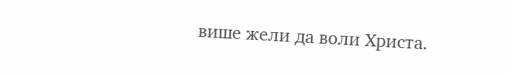више жели да воли Христа.